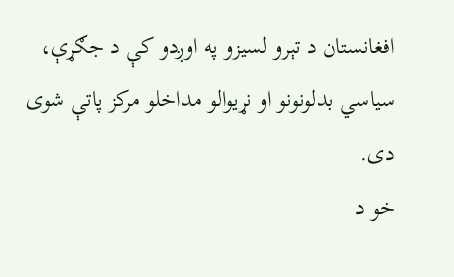افغانستان د تېرو لسیزو په اوږدو کې د جګړې، سیاسي بدلونونو او نړیوالو مداخلو مرکز پاتې شوی دی.
خو د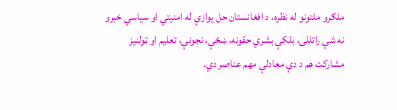ملګرو ملتونو له نظره، د افغانستان حل یوازې له امنیتي او سیاسي خبرو نه شي راتللی، بلکې بشري حقونه، ښځې، نجونې، تعلیم او ټولنیز مشارکت هم د دې معادلې مهم عناصر دي.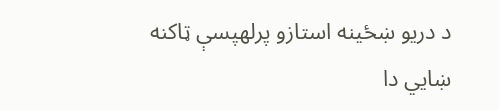د دریو ښځینه استازو پرلهپسې ټاکنه ښايي دا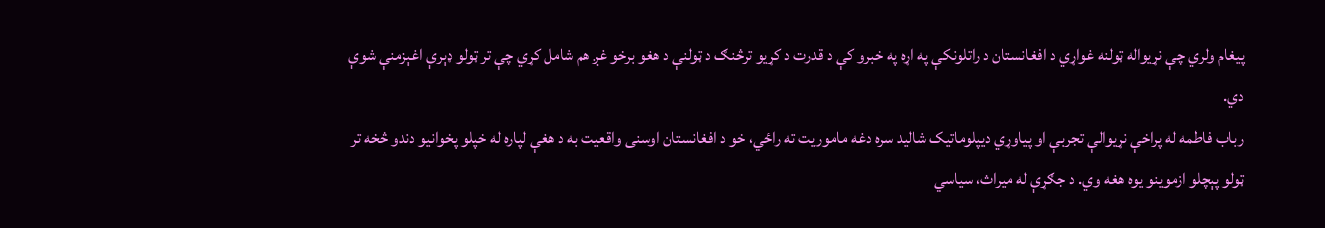پیغام ولري چې نړیواله ټولنه غواړي د افغانستان د راتلونکې په اړه په خبرو کې د قدرت د کړیو ترڅنګ د ټولنې د هغو برخو غږ هم شامل کړي چې تر ټولو ډېرې اغېزمنې شوې دي.
رباب فاطمه له پراخې نړیوالې تجربې او پیاوړي دیپلوماتیک شالید سره دغه ماموریت ته راځي، خو د افغانستان اوسنی واقعیت به د هغې لپاره له خپلو پخوانیو دندو څخه تر ټولو پېچلو ازموینو یوه هغه وي. د جګړې له میراث، سیاسي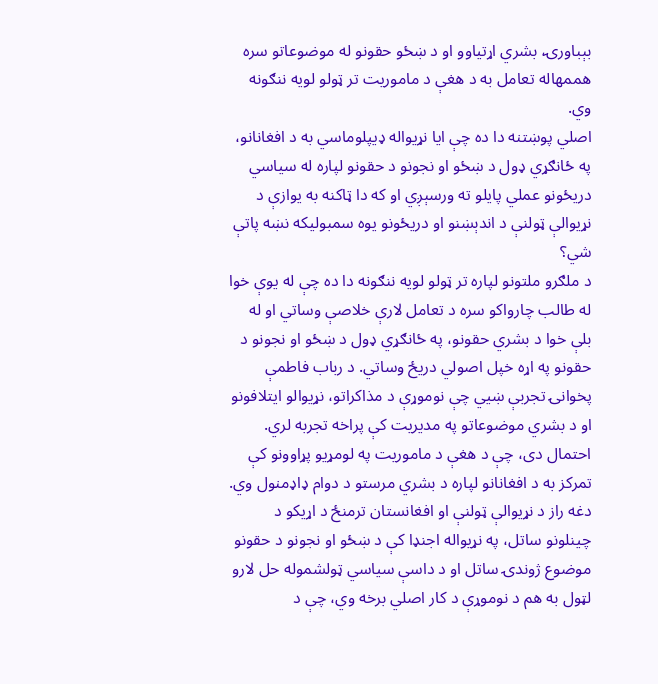بېباورۍ، بشري اړتیاوو او د ښځو حقونو له موضوعاتو سره هممهاله تعامل به د هغې د ماموریت تر ټولو لویه ننګونه وي.
اصلي پوښتنه دا ده چې ایا نړیواله ډیپلوماسي به د افغانانو، په ځانګړي ډول د ښځو او نجونو د حقونو لپاره له سیاسي دریځونو عملي پایلو ته ورسېږي او که دا ټاکنه به یوازې د نړیوالې ټولنې د اندېښنو او دریځونو یوه سمبولیکه نښه پاتې شي؟
د ملګرو ملتونو لپاره تر ټولو لویه ننګونه دا ده چې له یوې خوا له طالب چارواکو سره د تعامل لارې خلاصې وساتي او له بلې خوا د بشري حقونو، په ځانګړي ډول د ښځو او نجونو د حقونو په اړه خپل اصولي دریځ وساتي. د رباب فاطمې پخوانۍ تجربې ښيي چې نوموړې د مذاکراتو، نړیوالو ایتلافونو او د بشري موضوعاتو په مدیریت کې پراخه تجربه لري.
احتمال دی، چې د هغې د ماموریت په لومړیو پړاوونو کې تمرکز به د افغانانو لپاره د بشري مرستو د دوام ډاډمنول وي. دغه راز د نړیوالې ټولنې او افغانستان ترمنځ د اړیکو د چینلونو ساتل، په نړیواله اجنډا کې د ښځو او نجونو د حقونو موضوع ژوندۍ ساتل او د داسې سیاسي ټولشموله حل لارو لټول به هم د نوموړې د کار اصلي برخه وي، چې د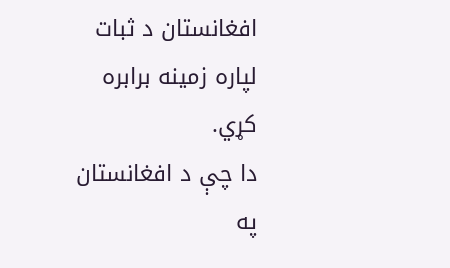افغانستان د ثبات لپاره زمینه برابره کړي.
دا چې د افغانستان په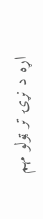اړه د نړۍ تر ټولو مهم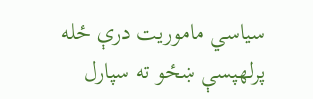سیاسي ماموریت درې ځله پرلهپسې ښځو ته سپارل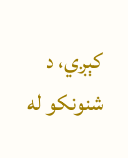کېږي، د شنونکو له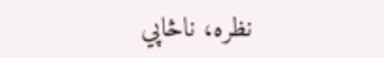نظره، ناڅاپي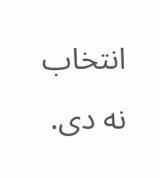انتخاب نه دی.